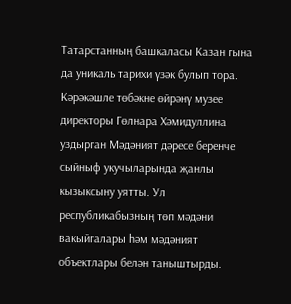Татарстанның башкаласы Казан гына да уникаль тарихи үзәк булып тора. Кәрәкәшле төбәкне өйрәнү музее директоры Гөлнара Хәмидуллина уздырган Мәдәният дәресе беренче сыйныф укучыларында җанлы кызыксыну уятты. Ул республикабызның төп мәдәни вакыйгалары һәм мәдәният объектлары белән таныштырды.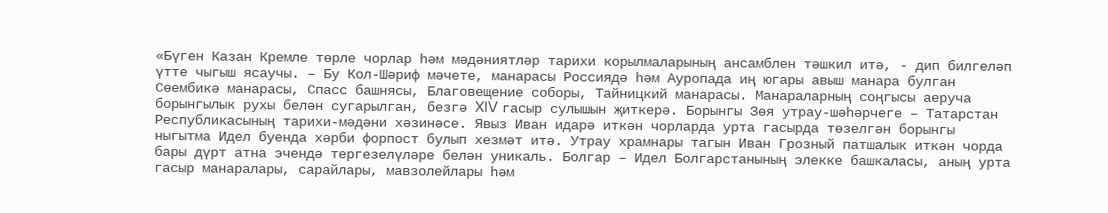«Бүген Казан Кремле төрле чорлар һәм мәдәниятләр тарихи корылмаларының ансамблен тәшкил итә, - дип билгеләп үтте чыгыш ясаучы. – Бу Кол-Шәриф мәчете, манарасы Россиядә һәм Ауропада иң югары авыш манара булган Сөембикә манарасы, Спасс башнясы, Благовещение соборы, Тайницкий манарасы. Манараларның соңгысы аеруча борынгылык рухы белән сугарылган, безгә XIV гасыр сулышын җиткерә. Борынгы Зөя утрау-шәһәрчеге – Татарстан Республикасының тарихи-мәдәни хәзинәсе. Явыз Иван идарә иткән чорларда урта гасырда төзелгән борынгы ныгытма Идел буенда хәрби форпост булып хезмәт итә. Утрау храмнары тагын Иван Грозный патшалык иткән чорда бары дүрт атна эчендә тергезелүләре белән уникаль. Болгар – Идел Болгарстанының элекке башкаласы, аның урта гасыр манаралары, сарайлары, мавзолейлары һәм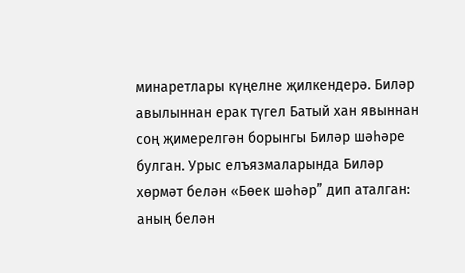минаретлары күңелне җилкендерә. Биләр авылыннан ерак түгел Батый хан явыннан соң җимерелгән борынгы Биләр шәһәре булган. Урыс елъязмаларында Биләр хөрмәт белән «Бөек шәһәр” дип аталган: аның белән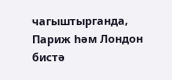чагыштырганда, Париж һәм Лондон бистә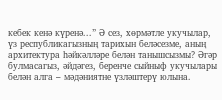кебек кенә күренә...” Ә сез, хөрмәтле укучылар, үз республикагызның тарихын беләсезме, аның архитектура һәйкәлләре белән танышсызмы? Әгәр булмасагыз, әйдәгез, беренче сыйныф укучылары белән алга – мәдәниятне үзләштерү юлына.